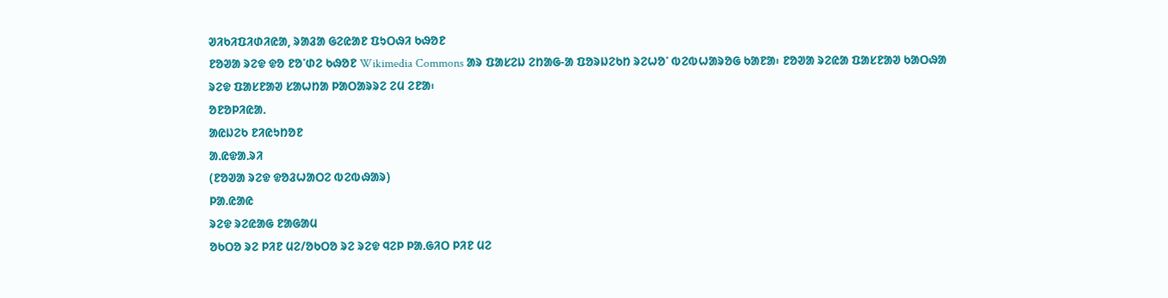ᱣᱤᱠᱤᱯᱤᱰᱤᱭᱟ, ᱨᱟᱲᱟ ᱜᱮᱭᱟᱱ ᱯᱩᱛᱷᱤ ᱠᱷᱚᱱ
ᱱᱚᱣᱟ ᱨᱮᱫ ᱫᱚ ᱱᱚᱸᱰᱮ ᱠᱷᱚᱱ Wikimedia Commons ᱟᱨ ᱯᱟᱥᱮᱡ ᱮᱴᱟᱜ-ᱟ ᱯᱚᱨᱡᱮᱠᱴ ᱨᱮᱦᱚᱸ ᱵᱮᱵᱦᱟᱨᱚᱜ ᱠᱟᱱᱟ᱾ ᱱᱚᱣᱟ ᱨᱮᱭᱟ ᱯᱟᱥᱱᱟᱣ ᱠᱟᱛᱷᱟ ᱨᱮᱫ ᱯᱟᱥᱱᱟᱣ ᱥᱟᱦᱴᱟ ᱞᱟᱛᱟᱨᱨᱮ ᱮᱢ ᱮᱱᱟ᱾
ᱚᱱᱚᱞᱤᱭᱟᱹ
ᱟᱭᱡᱮᱠ ᱱᱤᱭᱩᱴᱚᱱ
ᱟᱹᱭᱫᱟᱹᱨᱤ
(ᱱᱚᱣᱟ ᱨᱮᱫ ᱫᱚᱲᱦᱟᱛᱮ ᱵᱮᱵᱷᱟᱨ)
ᱞᱟ.ᱭᱟᱭ
ᱨᱮᱫ ᱨᱮᱭᱟᱜ ᱱᱟᱜᱟᱢ
ᱚᱠᱛᱚ ᱨᱮ ᱞᱤᱱ ᱢᱮ/ᱚᱠᱛᱚ ᱨᱮ ᱨᱮᱫ ᱧᱮᱞ ᱞᱟᱹᱜᱤᱛ ᱞᱤᱱ ᱢᱮ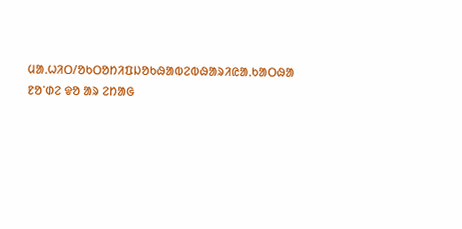ᱢᱟᱹᱦᱤᱛ/ᱚᱠᱛᱚᱴᱤᱯᱡᱚᱠᱷᱟᱵᱮᱵᱷᱟᱨᱤᱭᱟᱹᱠᱟᱛᱷᱟ
ᱱᱚᱸᱰᱮ ᱫᱚ ᱟᱨ ᱮᱴᱟᱜ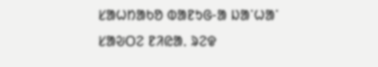ᱥᱟᱦᱴᱟᱠᱚ ᱵᱟᱱᱩᱜ-ᱟ ᱡᱟᱸᱦᱟᱸ ᱥᱟᱶᱛᱮ ᱱᱤᱭᱟᱹ ᱨᱮᱫ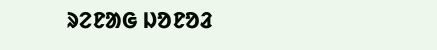ᱨᱮᱱᱟᱜ ᱡᱚᱱᱚᱲ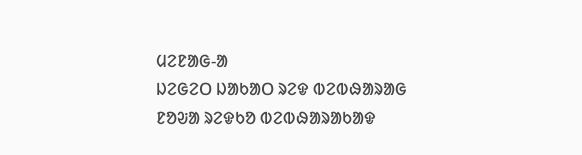ᱢᱮᱱᱟᱜ-ᱟ
ᱡᱮᱜᱮᱛ ᱡᱟᱠᱟᱛ ᱨᱮᱫ ᱵᱮᱵᱷᱟᱨᱟᱜ
ᱱᱚᱶᱟ ᱨᱮᱫᱠᱚ ᱵᱮᱵᱷᱟᱨᱟᱠᱟᱫ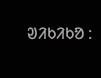ᱣᱤᱠᱤᱠᱚ :